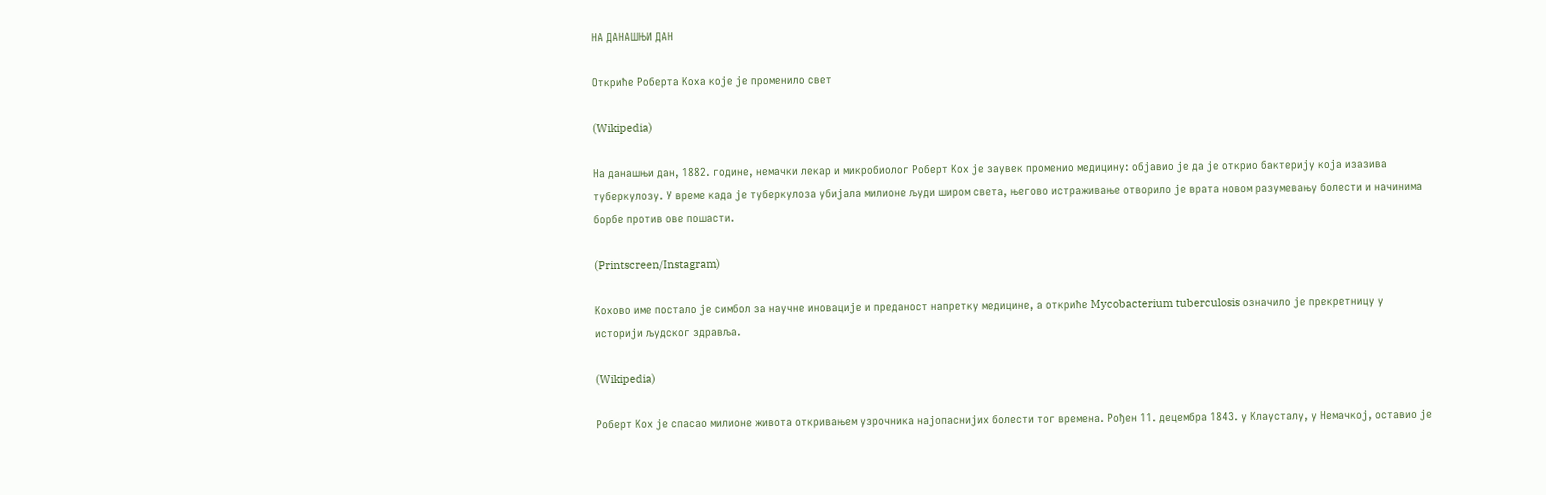НА ДАНАШЊИ ДАН

Откриће Роберта Коха које је променило свет

(Wikipedia)

На данашњи дан, 1882. године, немачки лекар и микробиолог Роберт Кох је заувек променио медицину: објавио је да је открио бактерију која изазива туберкулозу. У време када је туберкулоза убијала милионе људи широм света, његово истраживање отворило је врата новом разумевању болести и начинима борбе против ове пошасти.

(Printscreen/Instagram)

Кохово име постало је симбол за научне иновације и преданост напретку медицине, а откриће Mycobacterium tuberculosis означило је прекретницу у историји људског здравља.

(Wikipedia)

Роберт Кох је спасао милионе живота откривањем узрочника најопаснијих болести тог времена. Рођен 11. децембра 1843. у Клаусталу, у Немачкој, оставио је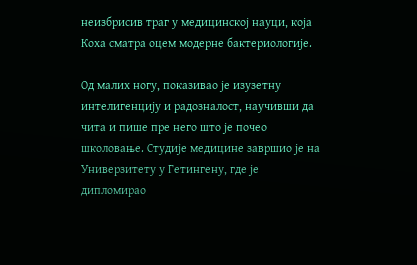неизбрисив траг у медицинској науци, која Коха сматра оцем модерне бактериологије.

Од малих ногу, показивао је изузетну интелигенцију и радозналост, научивши да чита и пише пре него што је почео школовање. Студије медицине завршио је на Универзитету у Гетингену, где је дипломирао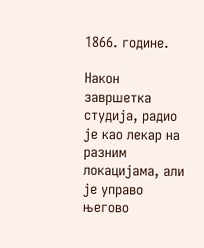1866. године.

Након завршетка студија, радио је као лекар на разним локацијама, али је управо његово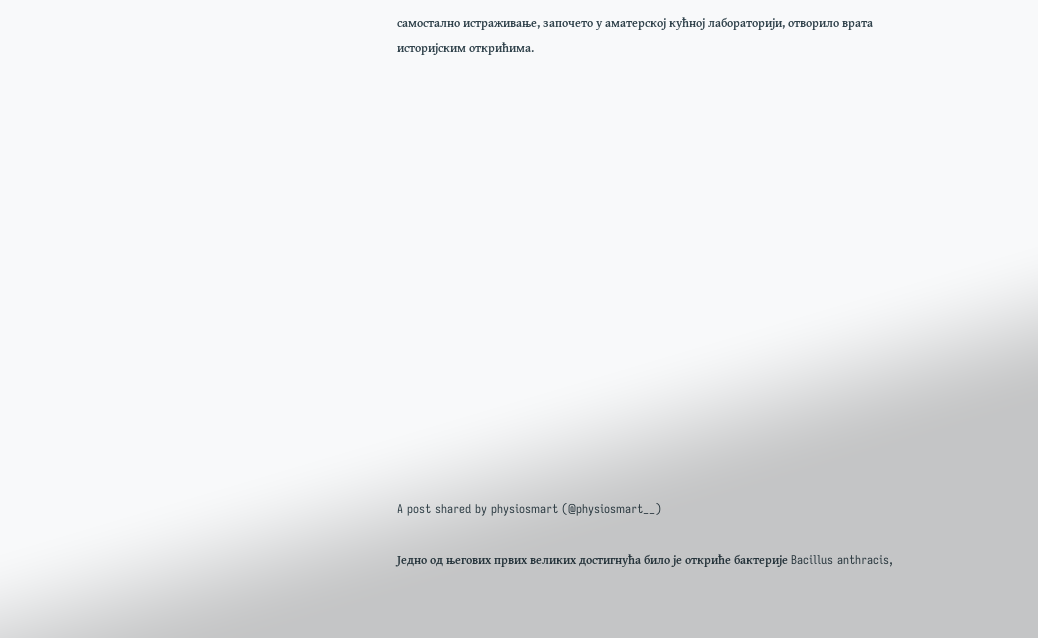самостално истраживање, започето у аматерској кућној лабораторији, отворило врата историјским открићима.

















A post shared by physiosmart (@physiosmart__)

Једно од његових првих великих достигнућа било је откриће бактерије Bacillus anthracis,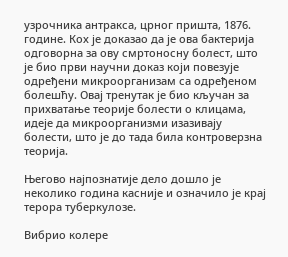узрочника антракса, црног пришта, 1876. године. Кох је доказао да је ова бактерија одговорна за ову смртоносну болест, што је био први научни доказ који повезује одређени микроорганизам са одређеном болешћу. Овај тренутак је био кључан за прихватање теорије болести о клицама, идеје да микроорганизми изазивају болести, што је до тада била контроверзна теорија.

Његово најпознатије дело дошло је неколико година касније и означило је крај терора туберкулозе.

Вибрио колере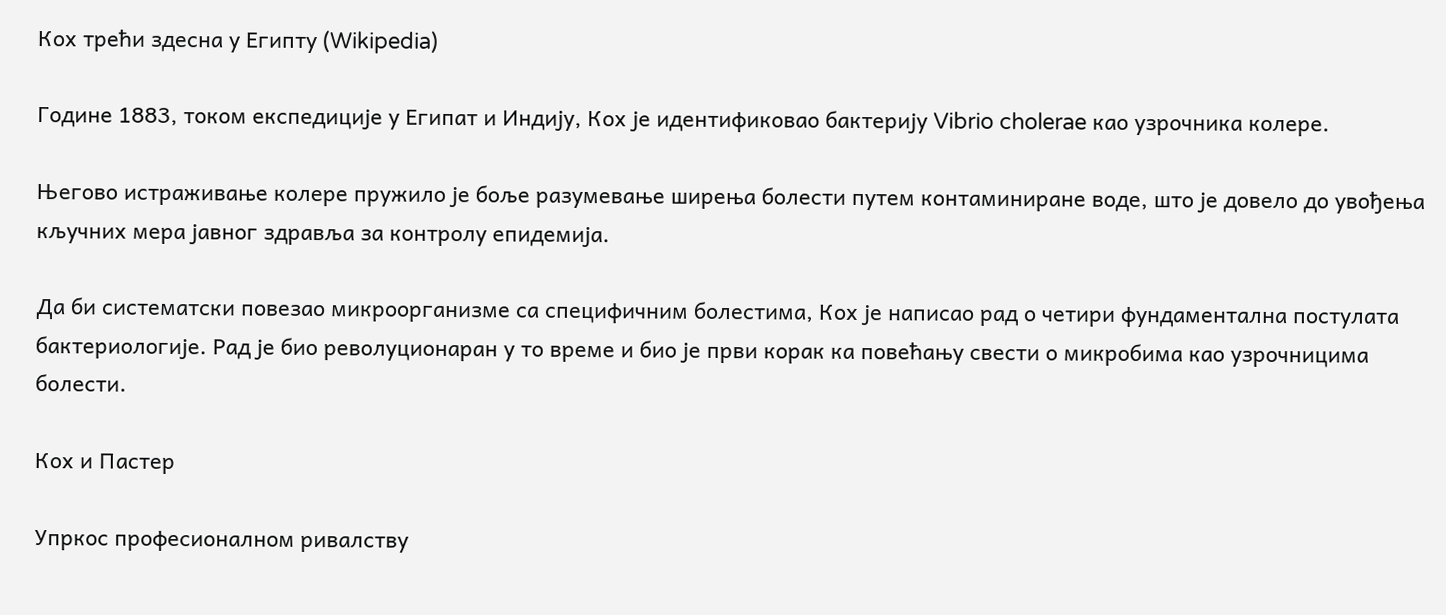Кох трећи здесна у Египту (Wikipedia)

Године 1883, током експедиције у Египат и Индију, Кох је идентификовао бактерију Vibrio cholerae као узрочника колере.

Његово истраживање колере пружило је боље разумевање ширења болести путем контаминиране воде, што је довело до увођења кључних мера јавног здравља за контролу епидемија.

Да би систематски повезао микроорганизме са специфичним болестима, Кох је написао рад о четири фундаментална постулата бактериологије. Рад је био револуционаран у то време и био је први корак ка повећању свести о микробима као узрочницима болести.

Кох и Пастер

Упркос професионалном ривалству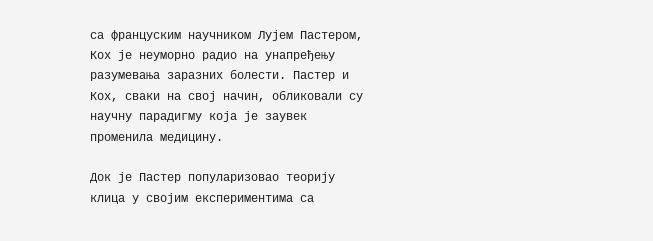са француским научником Лујем Пастером, Кох је неуморно радио на унапређењу разумевања заразних болести. Пастер и Кох, сваки на свој начин, обликовали су научну парадигму која је заувек променила медицину.

Док је Пастер популаризовао теорију клица у својим експериментима са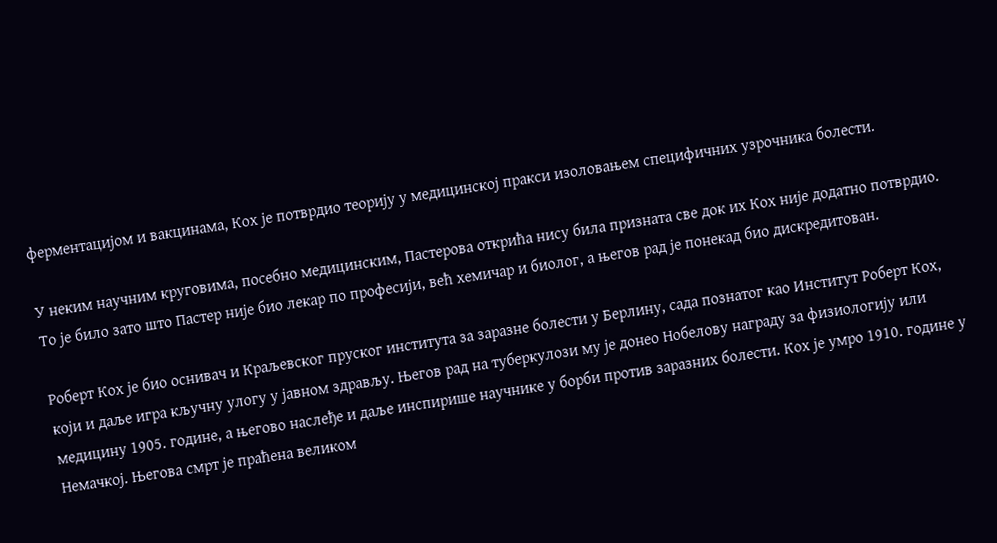ферментацијом и вакцинама, Кох је потврдио теорију у медицинској пракси изоловањем специфичних узрочника болести.

У неким научним круговима, посебно медицинским, Пастерова открића нису била призната све док их Кох није додатно потврдио. То је било зато што Пастер није био лекар по професији, већ хемичар и биолог, а његов рад је понекад био дискредитован.

Роберт Кох је био оснивач и Краљевског пруског института за заразне болести у Берлину, сада познатог као Институт Роберт Кох, који и даље игра кључну улогу у јавном здрављу. Његов рад на туберкулози му је донео Нобелову награду за физиологију или медицину 1905. године, а његово наслеђе и даље инспирише научнике у борби против заразних болести. Кох је умро 1910. године у Немачкој. Његова смрт је праћена великом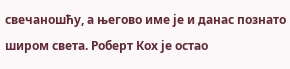свечаношћу, а његово име је и данас познато широм света. Роберт Кох је остао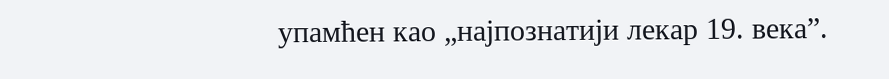упамћен као „најпознатији лекар 19. века”.